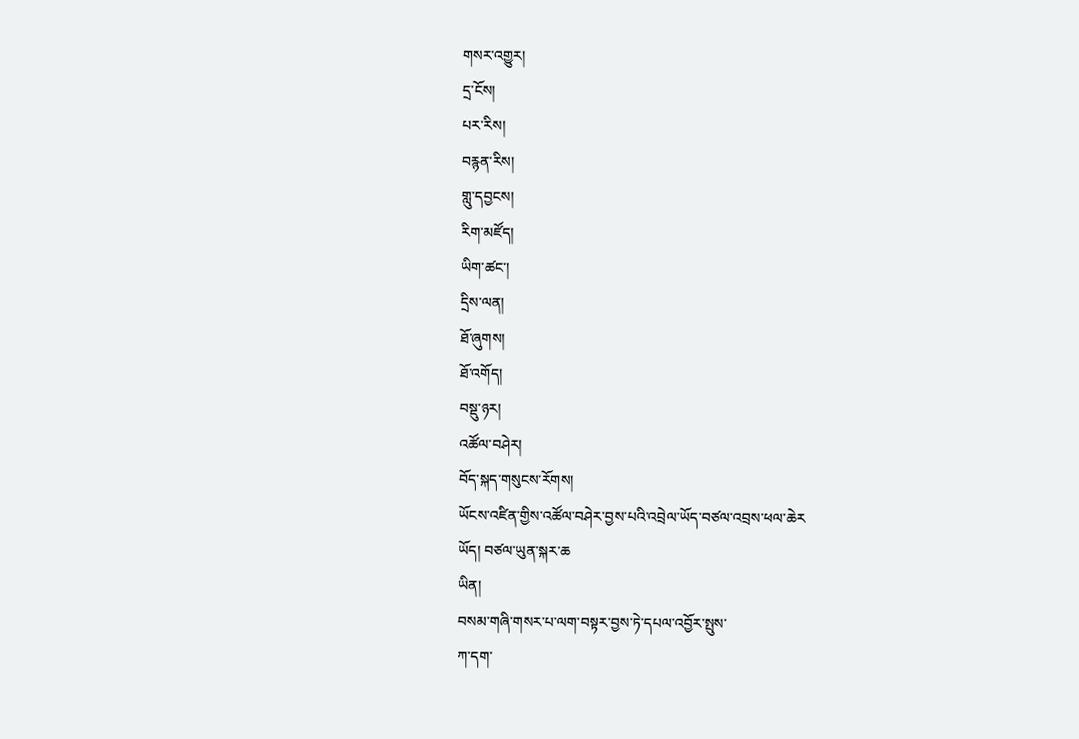གསར་འགྱུར།
དྲ་ངོས།
པར་རིས།
བརྙན་རིས།
གླུ་དབྱངས།
རིག་མཛོད།
ཡིག་ཚང་།
དྲིས་ལན།
ཐོ་ཞུགས།
ཐོ་འགོད།
བསྡུ་ཉར།
འཚོལ་བཤེར།
བོད་སྐད་གསུངས་རོགས།
ཡོངས་འཛིན་གྱིས་འཚོལ་བཤེར་བྱས་པའི་འབྲེལ་ཡོད་བཙལ་འབྲས་ཕལ་ཆེར
ཡོད། བཙལ་ཡུན་སྐར་ཆ
ཡིན།
བསམ་གཞི་གསར་པ་ལག་བསྟར་བྱས་ཏེ་དཔལ་འབྱོར་སྤུས་
ཀ་དག་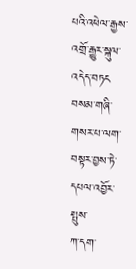པའི་འཕེལ་རྒྱས་འགྲོ་རྒྱུར་སྐུལ་འདེད་བཏང
བསམ་གཞི་གསར་པ་ལག་བསྟར་བྱས་ཏེ་དཔལ་འབྱོར་སྤུས་
ཀ་དག་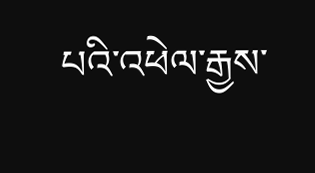པའི་འཕེལ་རྒྱས་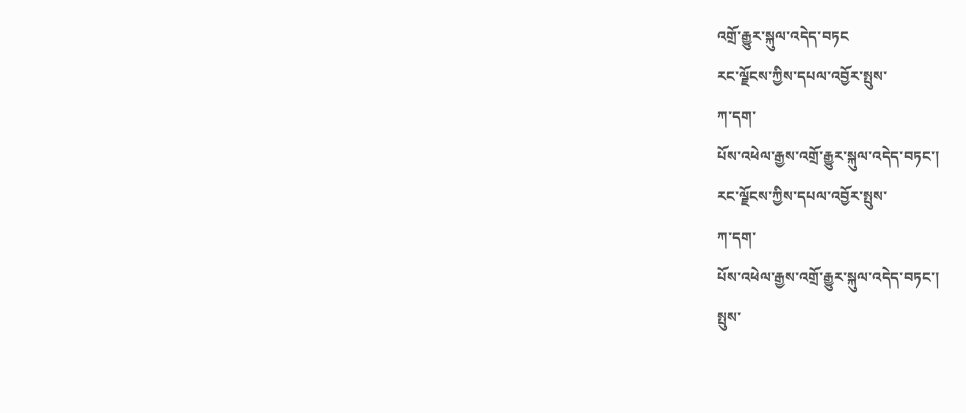འགྲོ་རྒྱུར་སྐུལ་འདེད་བཏང
རང་ལྗོངས་ཀྱིས་དཔལ་འབྱོར་སྤུས་
ཀ་དག་
པོས་འཕེལ་རྒྱས་འགྲོ་རྒྱུར་སྐུལ་འདེད་བཏང་།
རང་ལྗོངས་ཀྱིས་དཔལ་འབྱོར་སྤུས་
ཀ་དག་
པོས་འཕེལ་རྒྱས་འགྲོ་རྒྱུར་སྐུལ་འདེད་བཏང་།
སྤུས་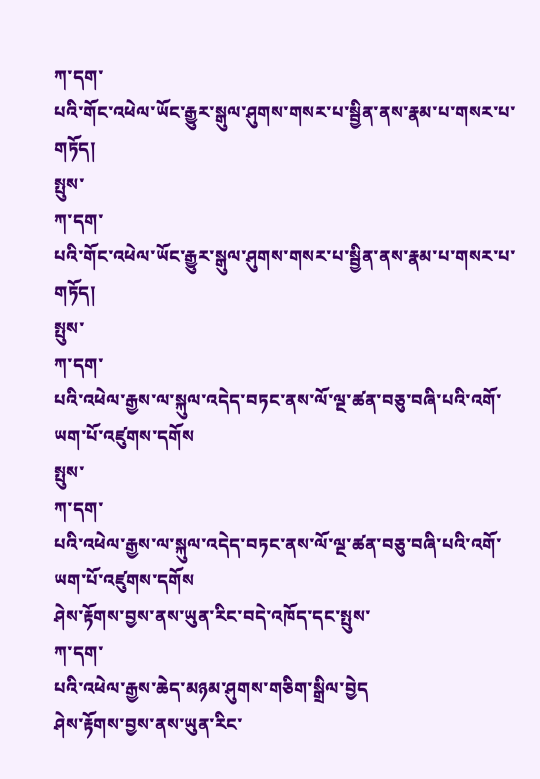ཀ་དག་
པའི་གོང་འཕེལ་ཡོང་རྒྱུར་སྒུལ་ཤུགས་གསར་པ་སྦྱིན་ནས་རྣམ་པ་གསར་པ་གཏོད།
སྤུས་
ཀ་དག་
པའི་གོང་འཕེལ་ཡོང་རྒྱུར་སྒུལ་ཤུགས་གསར་པ་སྦྱིན་ནས་རྣམ་པ་གསར་པ་གཏོད།
སྤུས་
ཀ་དག་
པའི་འཕེལ་རྒྱས་ལ་སྐུལ་འདེད་བཏང་ནས་ལོ་ལྔ་ཚན་བཅུ་བཞི་པའི་འགོ་ཡག་པོ་འཛུགས་དགོས
སྤུས་
ཀ་དག་
པའི་འཕེལ་རྒྱས་ལ་སྐུལ་འདེད་བཏང་ནས་ལོ་ལྔ་ཚན་བཅུ་བཞི་པའི་འགོ་ཡག་པོ་འཛུགས་དགོས
ཤེས་རྟོགས་བྱས་ནས་ཡུན་རིང་བདེ་འཁོད་དང་སྤུས་
ཀ་དག་
པའི་འཕེལ་རྒྱས་ཆེད་མཉམ་ཤུགས་གཅིག་སྒྲིལ་བྱེད
ཤེས་རྟོགས་བྱས་ནས་ཡུན་རིང་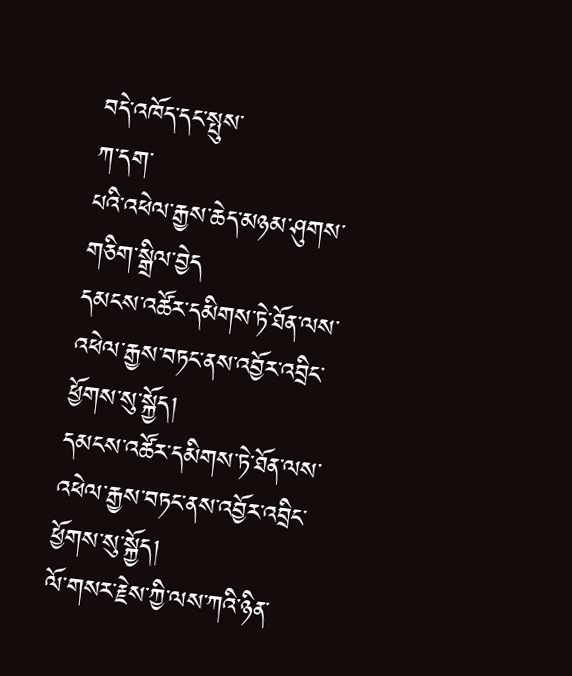བདེ་འཁོད་དང་སྤུས་
ཀ་དག་
པའི་འཕེལ་རྒྱས་ཆེད་མཉམ་ཤུགས་གཅིག་སྒྲིལ་བྱེད
དམངས་འཚོར་དམིགས་ཏེ་ཐོན་ལས་འཕེལ་རྒྱས་བཏང་ནས་འབྱོར་འབྲིང་ཕྱོགས་སུ་སྐྱོད།
དམངས་འཚོར་དམིགས་ཏེ་ཐོན་ལས་འཕེལ་རྒྱས་བཏང་ནས་འབྱོར་འབྲིང་ཕྱོགས་སུ་སྐྱོད།
ལོ་གསར་རྗེས་ཀྱི་ལས་ཀའི་ཉིན་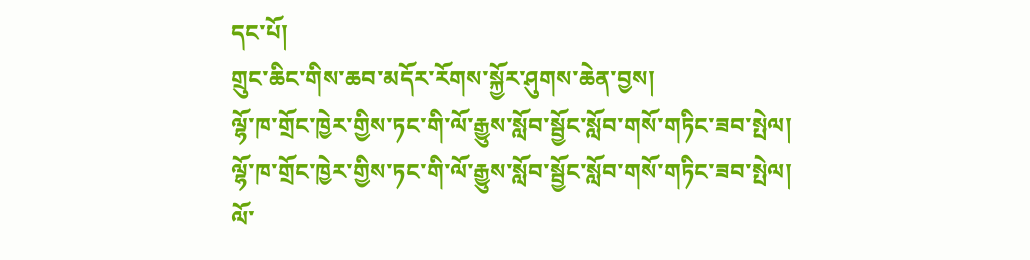དང་པོ།
གྲུང་ཆིང་གིས་ཆབ་མདོར་རོགས་སྐྱོར་ཤུགས་ཆེན་བྱས།
ལྷོ་ཁ་གྲོང་ཁྱེར་གྱིས་ཏང་གི་ལོ་རྒྱུས་སློབ་སྦྱོང་སློབ་གསོ་གཏིང་ཟབ་སྤེལ།
ལྷོ་ཁ་གྲོང་ཁྱེར་གྱིས་ཏང་གི་ལོ་རྒྱུས་སློབ་སྦྱོང་སློབ་གསོ་གཏིང་ཟབ་སྤེལ།
ལོ་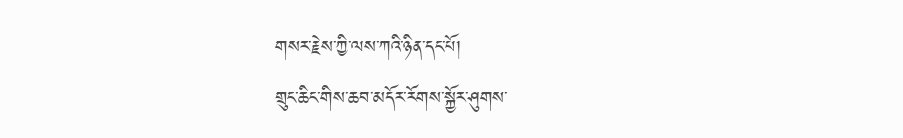གསར་རྗེས་ཀྱི་ལས་ཀའི་ཉིན་དང་པོ།
གྲུང་ཆིང་གིས་ཆབ་མདོར་རོགས་སྐྱོར་ཤུགས་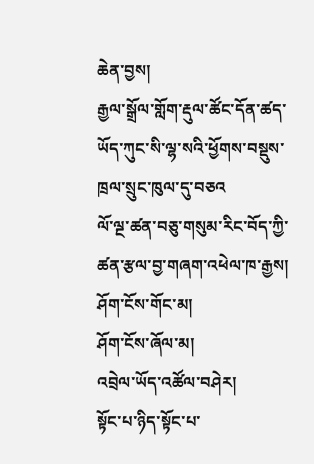ཆེན་བྱས།
རྒྱལ་སྒྲོལ་གློག་རྡུལ་ཚོང་དོན་ཚད་ཡོད་ཀུང་སི་ལྷ་སའི་ཕྱོགས་བསྡུས་ཁྲལ་སྲུང་ཁུལ་དུ་བཅའ
ལོ་ལྔ་ཚན་བཅུ་གསུམ་རིང་བོད་ཀྱི་ཚན་རྩལ་བྱ་གཞག་འཕེལ་ཁ་རྒྱས།
ཤོག་ངོས་གོང་མ།
ཤོག་ངོས་ཞོལ་མ།
འབྲེལ་ཡོད་འཚོལ་བཤེར།
སྟོང་པ་ཉིད་སྟོང་པ་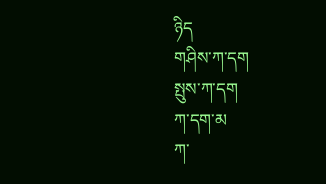ཉིད
གཤིས་ཀ་དག
སྤུས་ཀ་དག
ཀ་དག་མ
ཀ་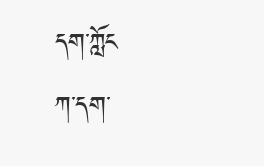དག་ཀློང
ཀ་དག་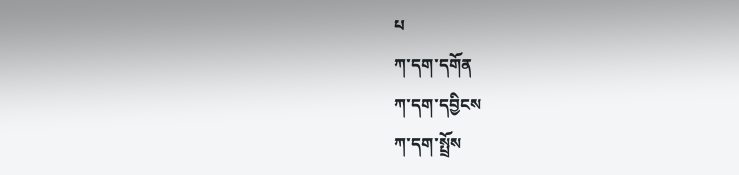པ
ཀ་དག་དགོན
ཀ་དག་དབྱིངས
ཀ་དག་སྤྲོས